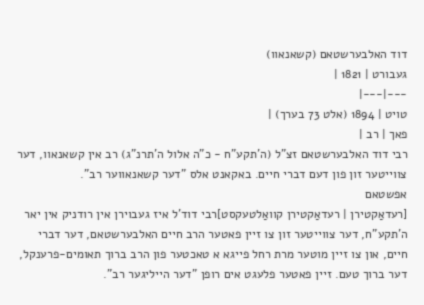דוד האלבערשטאם (קשאנאוו)
געבורט | 1821 |
---|---|
טויט | 1894 (אלט 73 בערך) |
פאך | רב |
רבי דוד האלבערשטאם זצ"ל (ה'תקע"ח - כ"ה אלול ה'תרנ"ג) רב אין קשאנאוו, דער צווייטער זון פון דעם דברי חיים. באקאנט אלס "דער קשאנאווער רב".
אפשטאם
[רעדאַקטירן | רעדאַקטירן קוואַלטעקסט]רבי דוד'ל איז געבוירן אין רודניק אין יאר ה'תקע"ח, דער צווייטער זון צו זיין פאטער הרב חיים האלבערשטאם, דער דברי חיים, און צו זיין מוטער מרת רחל פייגא א טאכטער פון הרב ברוך תאומים-פרענקל, דער ברוך טעם. זיין פאטער פלעגט אים רופן "דער הייליגער רב".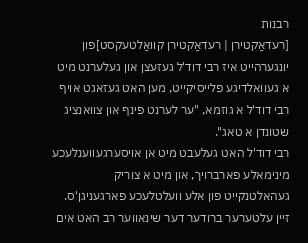רבנות
[רעדאַקטירן | רעדאַקטירן קוואַלטעקסט]פון יונגערהייט איז רבי דוד'ל געזעצן און געלערנט מיט א געוואלדיגע פלייסיקייט, מען האט געזאגט אויף רבי דוד'ל א גוזמא, "ער לערנט פינף און צוואנציג שטונדן א טאג".
רבי דוד'ל האט געלעבט מיט אן אויסערגעווענלעכע מינימאלע פארברויך, און מיט א צוריק געהאלטנקייט פון אלע וועלטלעכע פארגעניגן'ס. זיין עלטערער ברודער דער שינאווער רב האט אים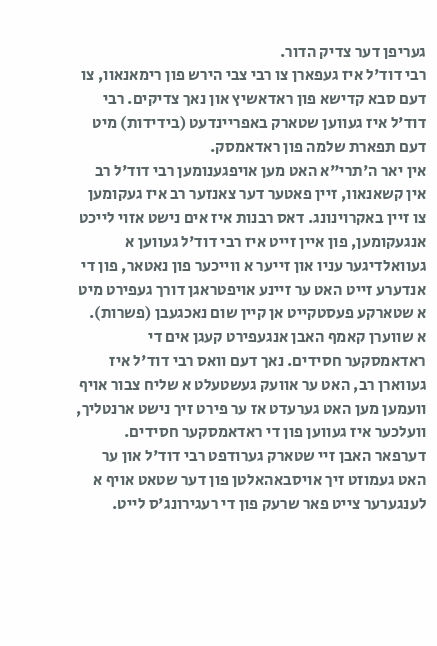געריפן דער צדיק הדור.
רבי דוד'ל איז געפארן צו רבי צבי הירש פון רימאנאוו, צו דעם סבא קדישא פון ראדאשיץ און נאך צדיקים. רבי דוד'ל איז געווען שטארק באפריינדעט (בידידות) מיט דעם תפארת שלמה פון ראדאמסק.
אין יאר ה'תרי"א האט מען אויפגענומען רבי דוד'ל רב אין קשאנאוו, זיין פאטער דער צאנזער רב איז געקומען צו זיין באקרוינונג. דאס רבנות איז אים נישט אזוי לייכט אנגעקומען, פון איין זייט איז רבי דוד'ל געווען א געוואלדיגער עניו און זייער א ווייכער פון נאטאר, פון די אנדערע זייט האט ער זיינע אויפטראגן דורך געפירט מיט א שטארקע פעסטקייט אן קיין שום נאכגעבן (פשרות).
א שווערן קאמף האבן אנגעפירט קעגן אים די ראדאמסקער חסידים. נאך דעם וואס רבי דוד'ל איז געווארן רב, האט ער אוועק געשטעלט א שליח צבור אויף וועמען מען האט גערעדט אז ער פירט זיך נישט ארנטליך, וועלכער איז געווען פון די ראדאמסקער חסידים. דערפאר האבן זיי שטארק גערודפט רבי דוד'ל און ער האט געמוזט זיך אויסבאהאלטן פון דער שטאט אויף א לענגערער צייט פאר שרעק פון די רעגירונג'ס לייט.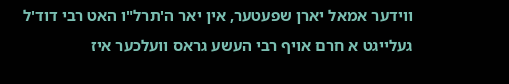ווידער אמאל יארן שפעטער, אין יאר ה'תרל"ו האט רבי דוד'ל געלייגט א חרם אויף רבי העשע גראס וועלכער איז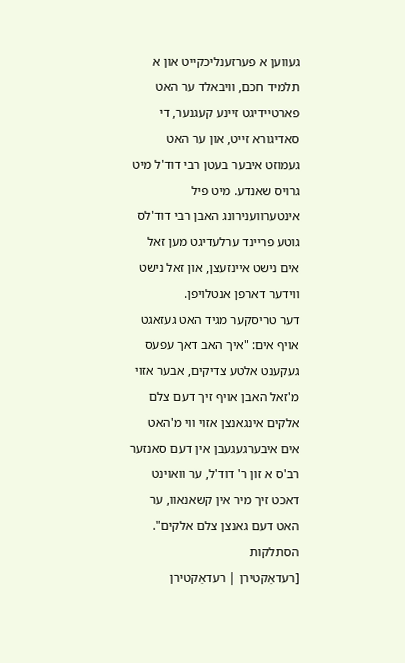געווען א פערזענליכקייט און א תלמיד חכם, וויבאלד ער האט פארטיידיגט זיינע קעגנער, די סאדיגורא זייט, און ער האט געמוזט איבער בעטן רבי דוד'ל מיט גרויס שאנדע. מיט פיל אינטערווענירונג האבן רבי דוד'לס גוטע פריינד ערלעדיגט מען זאל אים נישט איינזעצן, און זאל נישט ווידער דארפן אנטלויפן.
דער טריסקער מגיד האט געזאגט אויף אים: "איך האב דאך עפעס געקענט אלטע צדיקים, אבער אזוי מ'זאל האבן אויף זיך דעם צלם אלקים אינגאנצן אזוי ווי מ'האט אים איבערגעגעבן אין דעם סאנזער רב'ס א זון ר' דוד'ל, ער וואוינט דאכט זיך מיר אין קשאנאוו, ער האט דעם גאנצן צלם אלקים".
הסתלקות
[רעדאַקטירן | רעדאַקטירן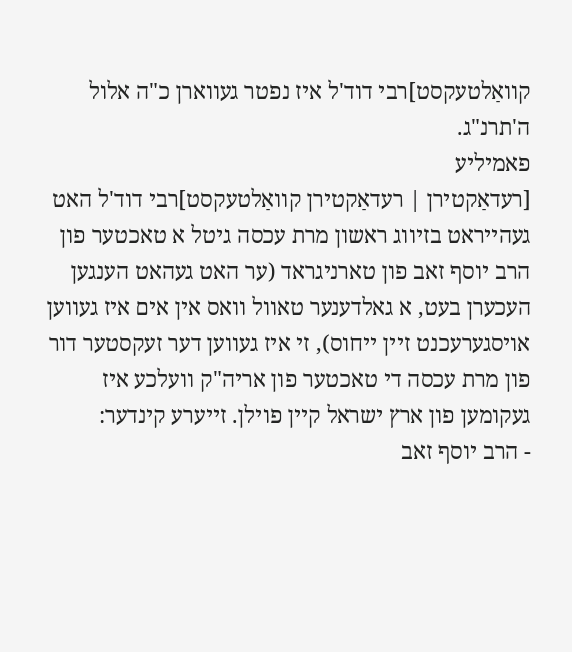קוואַלטעקסט]רבי דוד'ל איז נפטר געווארן כ"ה אלול ה'תרנ"ג.
פאמיליע
[רעדאַקטירן | רעדאַקטירן קוואַלטעקסט]רבי דוד'ל האט געהייראט בזיווג ראשון מרת עכסה גיטל א טאכטער פון הרב יוסף זאב פון טארניגראד (ער האט געהאט הענגען העכערן בעט, א גאלדענער טאוול וואס אין אים איז געווען אויסגערעכנט זיין ייחוס), זי איז געווען דער זעקסטער דור פון מרת עכסה די טאכטער פון אריה"ק וועלכע איז געקומען פון ארץ ישראל קיין פוילן. זייערע קינדער:
- הרב יוסף זאב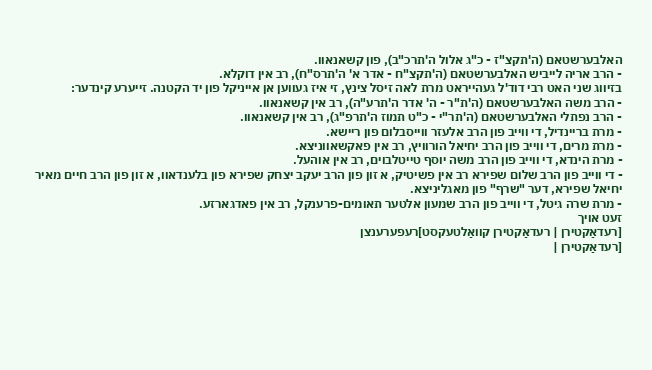האלבערשטאם (ה'תקצ"ז - כ"ג אלול ה'תרכ"ב), פון קשאנאוו.
- הרב אריה לייביש האלבערשטאם (ה'תקצ"ח - אדר א' ה'תרס"ח), רב אין דוקלא.
בזיווג שני האט רבי דוד'ל געהייראט מרת לאה זיסל צינץ, זי איז געווען אן אייניקל פון יד הקטנה. זייערע קינדער:
- הרב משה האלבערשטאם (ה'ת"ר - ה' אדר ה'תרע"ה), רב אין קשאנאוו.
- הרב נפתלי האלבערשטאם (ה'תר"י - כ"ט תמוז ה'תרפ"ג), רב אין קשאנאוו.
- מרת בריינדיל, די ווייב פון הרב אלעזר ווייסבלום פון ריישא.
- מרת מרים, די ווייב פון הרב יחיאל הורוויץ, רב אין פאקשאווניצא.
- מרת הינדא, די ווייב פון הרב משה יוסף טייטלבוים, רב אין אוהעל.
- די ווייב פון הרב שלום שפירא רב אין פשיטיק, א זון פון הרב יעקב יצחק שפירא פון בלענדאוו, א זון פון הרב חיים מאיר יחיאל שפירא, דער "שרף" פון מאגליניצא.
- מרת שרה גיטל, די ווייב פון הרב שמעון אלטער תאומים-פרענקל, רב אין פאדגארזע.
זעט אויך
[רעדאַקטירן | רעדאַקטירן קוואַלטעקסט]רעפערענצן
[רעדאַקטירן |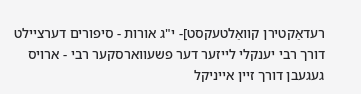רעדאַקטירן קוואַלטעקסט]- י"ג אורות - סיפורים דערציילט דורך רבי יענקלי לייזער דער פשעווארסקער רבי - ארויס געגעבן דורך זיין אייניקל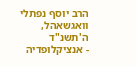הרב יוסף נפתלי וואגשאהל, ה'תשנ"ד
- אנציקלופדיה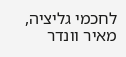לחכמי גליציה, מאיר וונדר